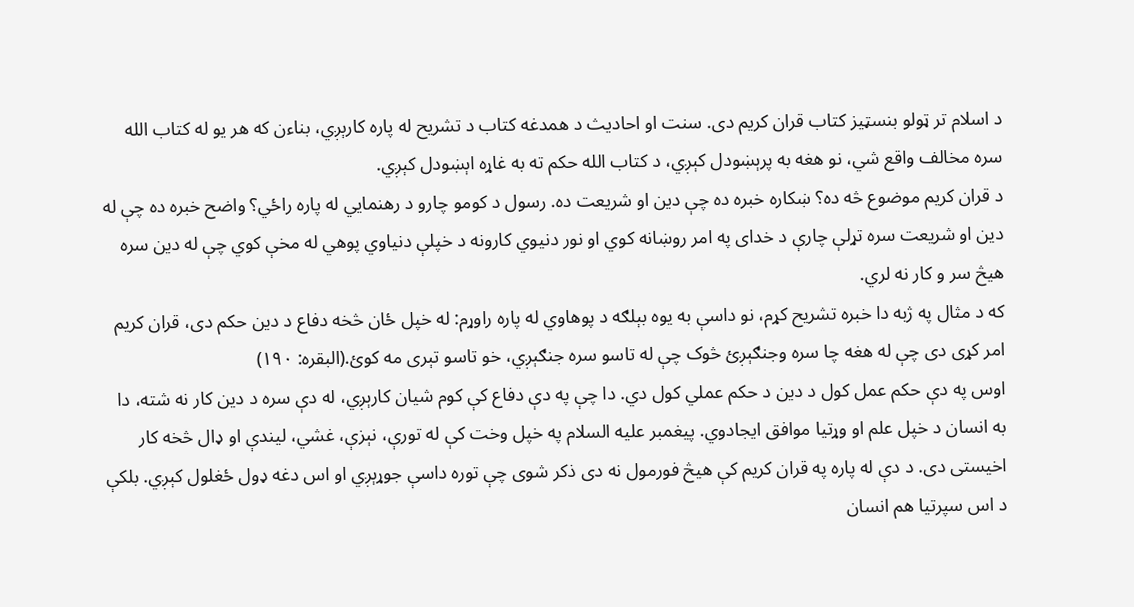د اسلام تر ټولو بنسټيز کتاب قران کريم دی. سنت او احاديث د همدغه کتاب د تشريح له پاره کارېږي، بناءن که هر يو له کتاب الله سره مخالف واقع شي، نو هغه به پرېښودل کېږي، د کتاب الله حکم ته به غاړه اېښودل کېږي.
د قران کريم موضوع څه ده؟ ښکاره خبره ده چې دين او شريعت ده. رسول د کومو چارو د رهنمايي له پاره راځي؟ واضح خبره ده چې له دين او شريعت سره تړلې چارې د خدای په امر روښانه کوي او نور دنيوي کارونه د خپلې دنياوي پوهي له مخې کوي چې له دين سره هيڅ سر و کار نه لري.
که د مثال په ژبه دا خبره تشريح کړم، نو داسې به يوه بېلګه د پوهاوي له پاره راوړم: له خپل ځان څخه دفاع د دين حکم دی، قران کريم امر کړی دی چې له هغه چا سره وجنګېږئ څوک چې له تاسو سره جنګېږي، خو تاسو تېری مه کوئ.(البقره: ۱۹۰)
اوس په دې حکم عمل کول د دين د حکم عملي کول دي. دا چې په دې دفاع کې کوم شيان کارېږي، له دې سره د دين کار نه شته، دا به انسان د خپل علم او وړتيا موافق ايجادوي. پيغمبر علیه السلام په خپل وخت کې له تورې، نېزې، غشي، ليندې او ډال څخه کار اخيستی دی. د دې له پاره په قران کريم کې هيڅ فورمول نه دی ذکر شوی چې توره داسې جوړېږي او اس دغه ډول ځغلول کېږي. بلکې د اس سپرتيا هم انسان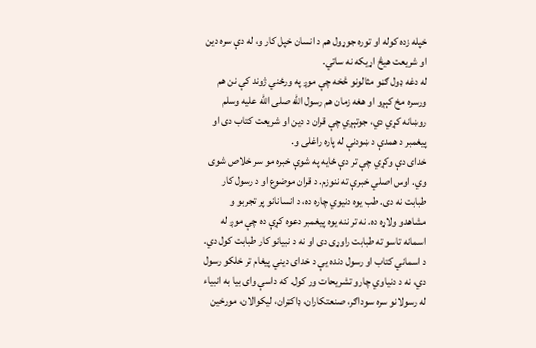خپله زده کوله او توره جوړول هم د انسان خپل کار و، له دې سره دين او شريعت هيڅ اړيکه نه ساتي.
له دغه ډول ګڼو مثالونو څخه چې موږ په ورځني ژوند کې نن هم ورسره مخ کېږو او هغه زمان هم رسول الله صلی الله عليه وسلم روښانه کړي دي، جوتېږي چې قران د دين او شريعت کتاب دی او پيغمبر د همدې د ښودنې له پاره راغلی و.
خدای دې وکړي چې تر دې ځایه په شوې خبره مو سر خلاص شوی وي. اوس اصلي خبرې ته ننوزم. د قران موضوع او د رسول کار طبابت نه دی. طب يوه دنيوي چاره ده، د انسانانو پر تجربو و مشاهدو ولاړه ده. نه تر ننه يوه پيغمبر دعوه کړې ده چې موږ له اسمانه تاسو ته طبابت راوړی دی او نه د نبيانو کار طبابت کول دي. د اسماني کتاب او رسول دنده يې د خدای ديني پيغام تر خلکو رسول دي، نه د دنياوي چارو تشريحات ور کول. که داسې وای بيا به انبياء له رسولانو سره سوداګر، صنعتکاران، ډاکټران، ليکوالان، مورخين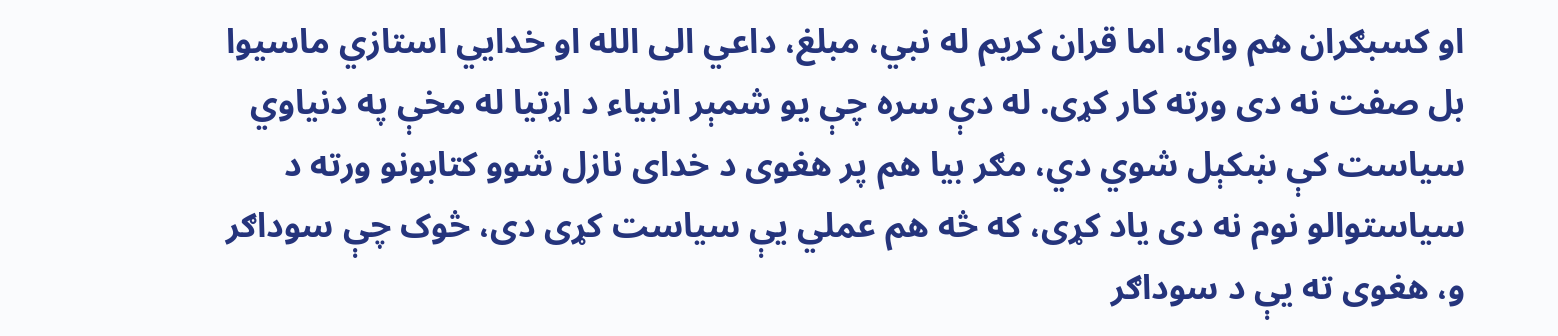او کسبګران هم وای. اما قران کريم له نبي، مبلغ، داعي الی الله او خدايي استازي ماسيوا بل صفت نه دی ورته کار کړی. له دې سره چې يو شمېر انبياء د اړتيا له مخې په دنياوي سياست کې ښکېل شوي دي، مګر بيا هم پر هغوی د خدای نازل شوو کتابونو ورته د سياستوالو نوم نه دی ياد کړی، که څه هم عملي يې سياست کړی دی، څوک چې سوداګر و، هغوی ته يې د سوداګر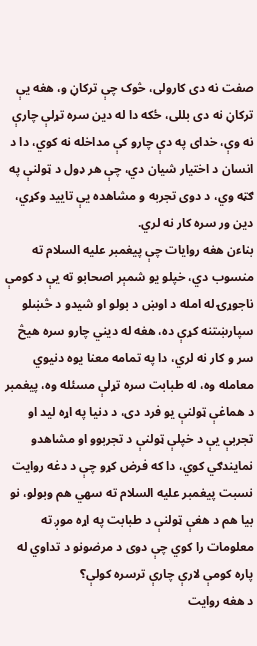صفت نه دی کارولی، څوک چې ترکاڼ و، هغه يې ترکاڼ نه دی بللی، ځکه دا له دين سره تړلې چارې نه وې، خدای په دې چارو کې مداخله نه کوي، دا د انسان د اختيار شيان دي، چې هر ډول د ټولنې په ګټه وي، د دوی تجربه و مشاهده يې تاييد وکړي، دين ور سره کار نه لري.
بناءن هغه روايات چې پيغمبر عليه السلام ته منسوب دي، خپلو يو شمېر اصحابو ته يې د کومې ناجوړۍ له امله د اوښ د بولو او شيدو د څښلو سپارښتنه کړې ده، هغه له ديني چارو سره هيڅ سر و کار نه لري، دا په تمامه معنا يوه دنيوي معامله وه، له طبابت سره تړلې مسئله وه، پيغمبر د هماغې ټولنې يو فرد دی، د دنيا په اړه ليد او تجربې يې د خپلې ټولنې د تجربوو او مشاهدو نمايندګي کوي، دا که فرض کړو چې د دغه روايت نسبت پيغمبر عليه السلام ته سهي هم وبولو، نو بيا هم د هغې ټولنې د طبابت په اړه موږ ته معلومات را کوي چې دوی د مرضونو د تداوي له پاره کومې لارې چارې ترسره کولې؟
د هغه روايت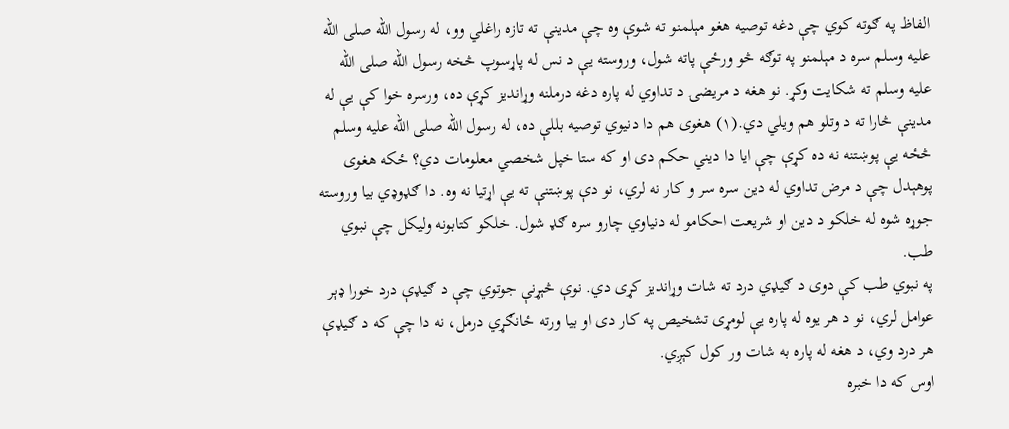الفاظ په ګوته کوي چې دغه توصيه هغو مېلمنو ته شوې وه چې مدينې ته تازه راغلي وو، له رسول الله صلی الله عليه وسلم سره د مېلمنو په توګه څو ورځې پاته شول، وروسته يې د نس له پاړسوپ څخه رسول الله صلی الله عليه وسلم ته شکايت وکړ. نو هغه د مريضۍ د تداوي له پاره دغه درملنه وړانديز کړې ده، ورسره خوا کې يې له مدينې څارا ته د وتلو هم ويلي دي.(۱) هغوی هم دا دنيوي توصيه بللې ده، له رسول الله صلی الله عليه وسلم څځه يې پوښتنه نه ده کړې چې ايا دا ديني حکم دی او که ستا خپل شخصي معلومات دي؟ ځکه هغوی پوهېدل چې د مرض تداوي له دين سره سر و کار نه لري، نو دې پوښتنې ته يې اړتيا نه وه. دا ګډوډي بيا وروسته جوړه شوه له خلکو د دين او شريعت احکامو له دنياوي چارو سره ګډ شول. خلکو کتابونه وليکل چې نبوي طب.
په نبوي طب کې دوی د ګيډي درد ته شات وړانديز کړی دي. نوې څېړنې جوتوي چې د ګيډې درد خورا ډېر عوامل لري، نو د هر يوه له پاره يې لومړی تشخيص په کار دی او بيا ورته ځانګړي درمل، نه دا چې که د ګيډې هر درد وي، د هغه له پاره به شات ور کول کېږي.
اوس که دا خبره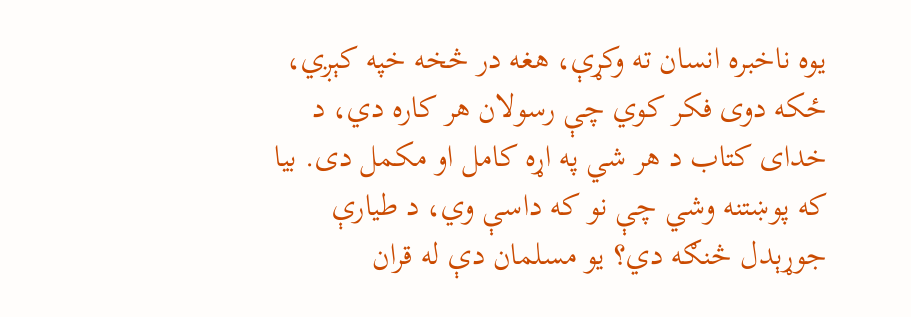يوه ناخبره انسان ته وکړې، هغه در څخه خپه کېږي، ځکه دوی فکر کوي چې رسولان هر کاره دي، د خدای کتاب د هر شي په اړه کامل او مکمل دی. بيا که پوښتنه وشي چې نو که داسې وي، د طيارې جوړېدل څنګه دي؟ يو مسلمان دې له قران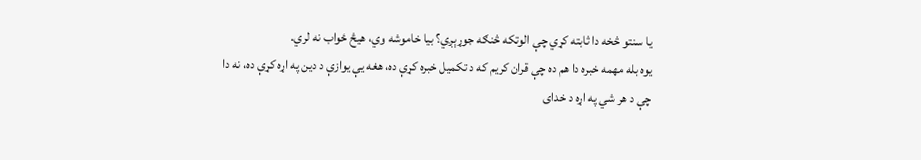يا سنتو څخه دا ثابته کړي چې الوتکه څنګه جوړېږي؟ بيا خاموشه وي، هيڅ ځواب نه لري.
يوه بله مهمه خبره دا هم ده چې قران کريم که د تکميل خبره کړې ده، هغه يې يوازې د دين په اړه کړې ده، نه دا چې د هر شي په اړه د خدای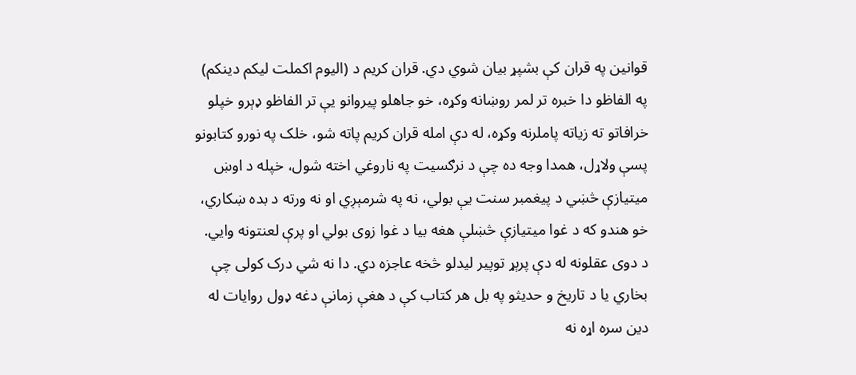قوانين په قران کې بشپړ بيان شوي دي. قران کريم د (اليوم اکملت ليکم دينکم) په الفاظو دا خبره تر لمر روښانه وکړه، خو جاهلو پيروانو يې تر الفاظو ډېرو خپلو خرافاتو ته زياته پاملرنه وکړه، له دې امله قران کريم پاته شو، خلک په نورو کتابونو پسې ولاړل، همدا وجه ده چې د نرګسيت په ناروغي اخته شول، خپله د اوښ ميتيازې څښي د پيغمبر سنت يې بولي، نه په شرمېږي او نه ورته د بده ښکاري، خو هندو که د غوا ميتيازې څښلې هغه بيا د غوا زوی بولي او پرې لعنتونه وايي.
د دوی عقلونه له دې پرېړ توپير ليدلو څخه عاجزه دي. دا نه شي درک کولی چې بخاري يا د تاريخ و حديثو په بل هر کتاب کې د هغې زمانې دغه ډول روايات له دين سره اړه نه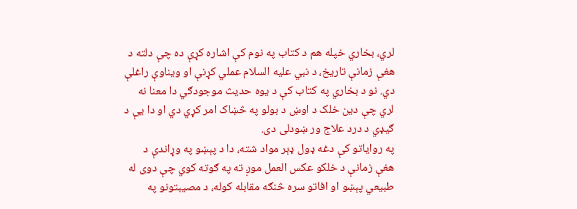لري، بخاري خپله هم د کتاب په نوم کې اشاره کړې ده چې دلته د هغې زمانې تاريخ، د نبي عليه السلام عملي کړنې او ويناوې راغلې دي. نو د بخاري په کتاب کې د يوه حديث موجودګي دا معنا نه لري چې دين خلک د اوښ د بولو په څښاک امر کړي دي او دا يې د ګيډي د درد علاج ور ښودلی دی.
په رواياتو کې دغه ډول ډېر مواد شته، دا د پېښو په وړاندې د هغې زمانې د خلکو عکس العمل موږ ته په ګوته کوي چې دوی له طبيعي پېښو او افاتو سره څنګه مقابله کوله، د مصيبتونو په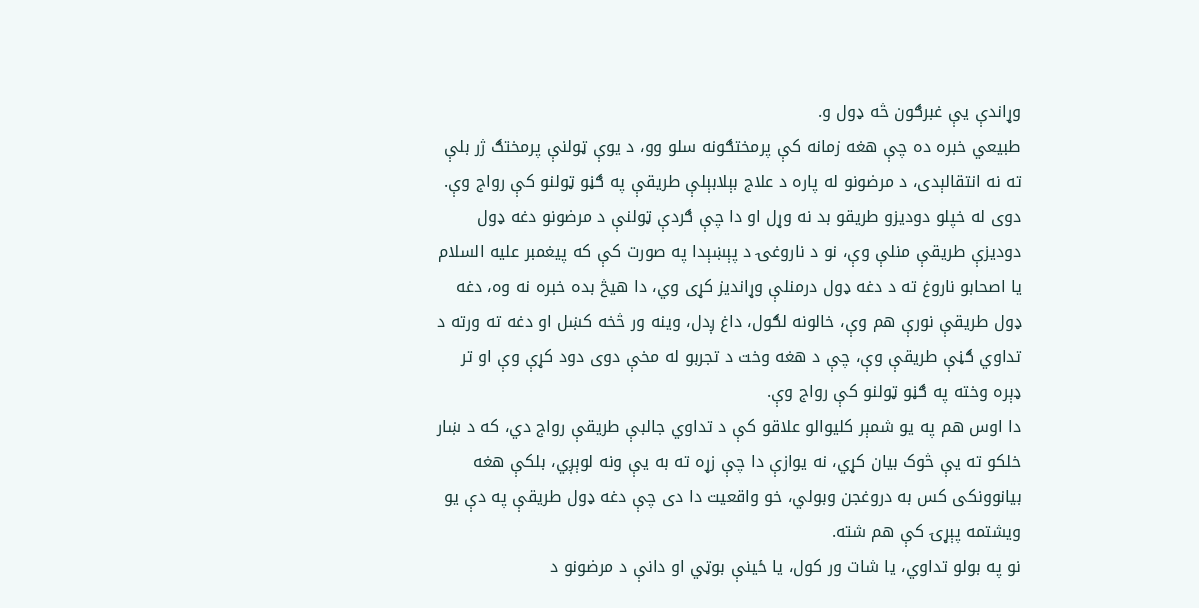وړاندې يې غبرګون څه ډول و.
طبيعي خبره ده چې هغه زمانه کې پرمختګونه سلو وو، د يوې ټولنې پرمختګ ژر بلې ته نه انتقالېدی، د مرضونو له پاره د علاج بېلابېلې طريقې په ګڼو ټولنو کې رواج وې. دوی له خپلو دوديزو طريقو بد نه وړل او دا چې ګردې ټولنې د مرضونو دغه ډول دوديزې طريقې منلې وې، نو د ناروغۍ د پېښېدا په صورت کې که پيغمبر عليه السلام يا اصحابو ناروغ ته د دغه ډول درمنلې وړانديز کړی وي، دا هيڅ بده خبره نه وه، دغه ډول طريقې نورې هم وې، خالونه لګول، داغ ږدل، وينه ور څخه کښل او دغه ته ورته د تداوي ګڼې طريقې وې، چې د هغه وخت د تجربو له مخې دوی دود کړې وې او تر ډېره وخته په ګڼو ټولنو کې رواج وې.
دا اوس هم په يو شمېر کليوالو علاقو کې د تداوي جالبې طريقې رواج دي، که د ښار خلکو ته يې څوک بيان کړي، نه يوازې دا چې زړه ته به يې ونه لوېږي، بلکې هغه بيانوونکی کس به دروغجن وبولي، خو واقعيت دا دی چې دغه ډول طريقې په دې يو ويشتمه پېړۍ کې هم شته.
نو په بولو تداوي، يا شات ور کول، يا ځينې بوټي او دانې د مرضونو د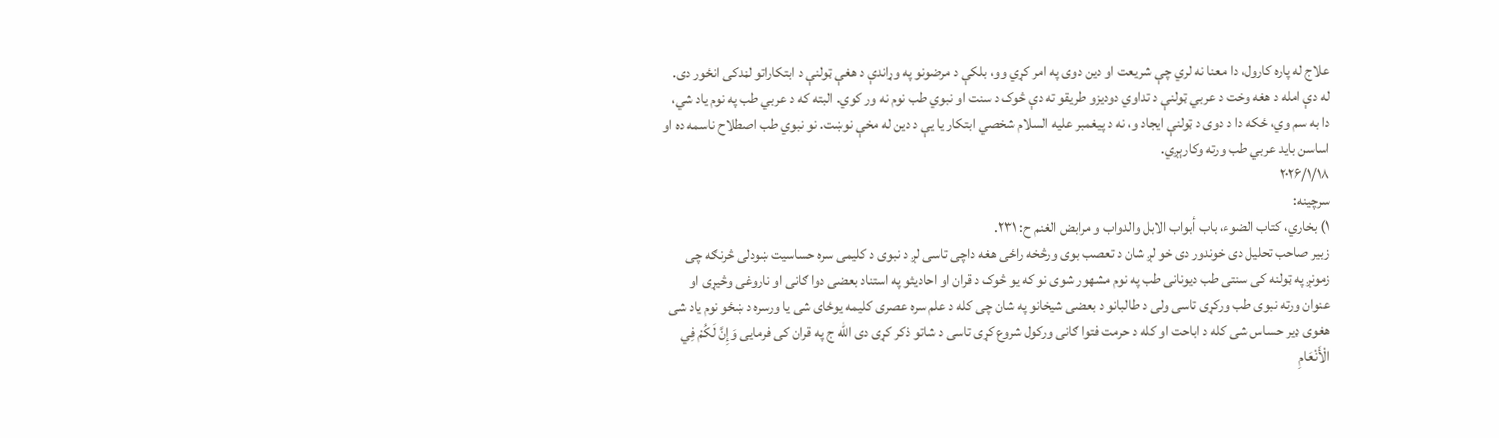علاج له پاره کارول، دا معنا نه لري چې شريعت او دين دوی په امر کړي وو، بلکې د مرضونو په وړاندې د هغې ټولنې د ابتکاراتو لڼدکی انځور دی. له دې امله د هغه وخت د عربي ټولنې د تداوي دوديزو طریقو ته دې څوک د سنت او نبوي طب نوم نه ور کوي. البته که د عربي طب په نوم ياد شي، دا به سم وي، ځکه دا د دوی د ټولنې ايجاد و، نه د پيغمبر عليه السلام شخصي ابتکار يا يې د دين له مخې نوښت. نو نبوي طب اصطلاح ناسمه ده او اساسن بايد عربي طب ورته وکارېږي.
۲۰۲۶/۱/۱۸
سرچينه:
۱) بخاري، کتاب الضوء، باب أبواب الابل والدواب و مرابض الغنم ح: ۲۳۱.
زبیر صاحب تحلیل دی خوندور دی خو لږ شان د تعصب بوی ورڅخه راځی هغه داچی تاسی لږ د نبوی د کلیمی سره حساسیت ښودلی څرنګه چی زمونږ په ټولنه کی سنتی طب دیونانی طب په نوم مشهور شوی نو که یو څوک د قران او احادیثو په استناد بعضی دوا ګانی او ناروغی وڅیړی او عنوان ورته نبوی طب ورکړی تاسی ولی د طالبانو د بعضی شیخانو په شان چی کله د علم سره عصری کلیمه یوځای شی یا ورسره د ښځو نوم یاد شی هغوی ډیر حساس شی کله د اباحت او کله د حرمت فتوا ګانی ورکول شروع کړی تاسی د شاتو ذکر کړی دی الله ج په قران کی فرمایی وَإِنَّ لَكُمْ فِي الْأَنْعَامِ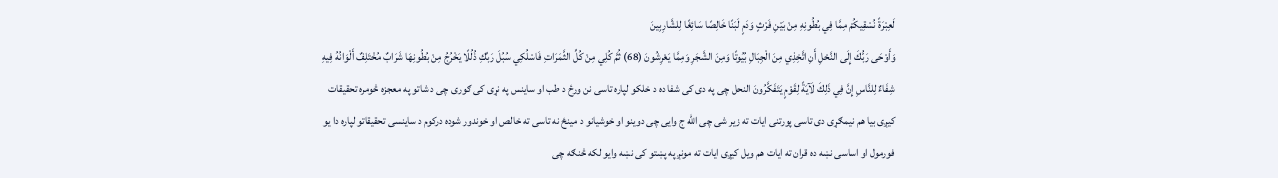لَعِبْرَةً نُسْقِيكُمْ مِمَّا فِي بُطُونِهِ مِنْ بَيْنِ فَرْثٍ وَدَمٍ لَبَنًا خَالِصًا سَائِغًا لِلشَّارِبِينَ
وَأَوْحَى رَبُّكَ إِلَى النَّحْلِ أَنِ اتَّخِذِي مِنَ الْجِبَالِ بُيُوتًا وَمِنَ الشَّجَرِ وَمِمَّا يَعْرِشُونَ (68) ثُمَّ كُلِي مِنْ كُلِّ الثَّمَرَاتِ فَاسْلُكِي سُبُلَ رَبِّكِ ذُلُلًا يَخْرُجُ مِنْ بُطُونِهَا شَرَابٌ مُخْتَلِفٌ أَلْوَانُهُ فِيهِ شِفَاءٌ لِلنَّاسِ إِنَّ فِي ذَلِكَ لَآيَةً لِقَوْمٍ يَتَفَكَّرُونَ النحل چی په دی کی شفا ده د خلکو لپاره تاسی نن ورځ د طب او ساینس په نړی کی ګوری چی د شاتو په معجزه څومره تحقیقات کیږی بیا هم نیمګړی دی تاسی پورتنی ایات ته زیر شی چی الله ج وایی چی دوینو او خوشیانو د مینځ نه تاسی ته خالص او خوندور شوده درکوم د ساینسی تحقیقاتو لپاره دا یو فورمول او اساسی نښه ده قران ته ایات هم ویل کیږی ایات ته مونږ په پښتو کی نښه وایو لکه څنګه چی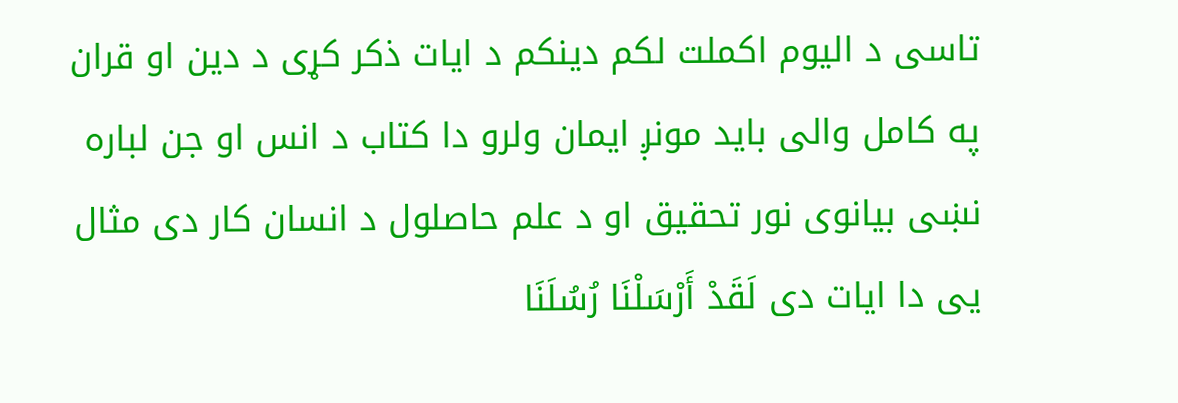تاسی د الیوم اکملت لکم دینکم د ایات ذکر کړی د دین او قران په کامل والی باید مونږ ایمان ولرو دا کتاب د انس او جن لباره نښی بیانوی نور تحقیق او د علم حاصلول د انسان کار دی مثال یی دا ایات دی لَقَدْ أَرْسَلْنَا رُسُلَنَا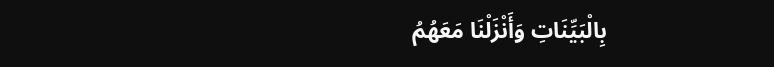بِالْبَيِّنَاتِ وَأَنْزَلْنَا مَعَهُمُ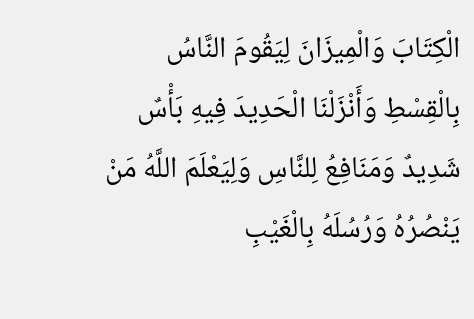الْكِتَابَ وَالْمِيزَانَ لِيَقُومَ النَّاسُ بِالْقِسْطِ وَأَنْزَلْنَا الْحَدِيدَ فِيهِ بَأْسٌ شَدِيدٌ وَمَنَافِعُ لِلنَّاسِ وَلِيَعْلَمَ اللَّهُ مَنْ يَنْصُرُهُ وَرُسُلَهُ بِالْغَيْبِ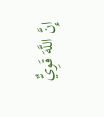إِنَّ اللَّهَ قَوِيٌّ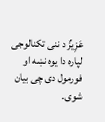عَزِيزٌ د ننی تکنالوجی لپاره دا یوه نښه او فورمول دی چی بیان شوی.